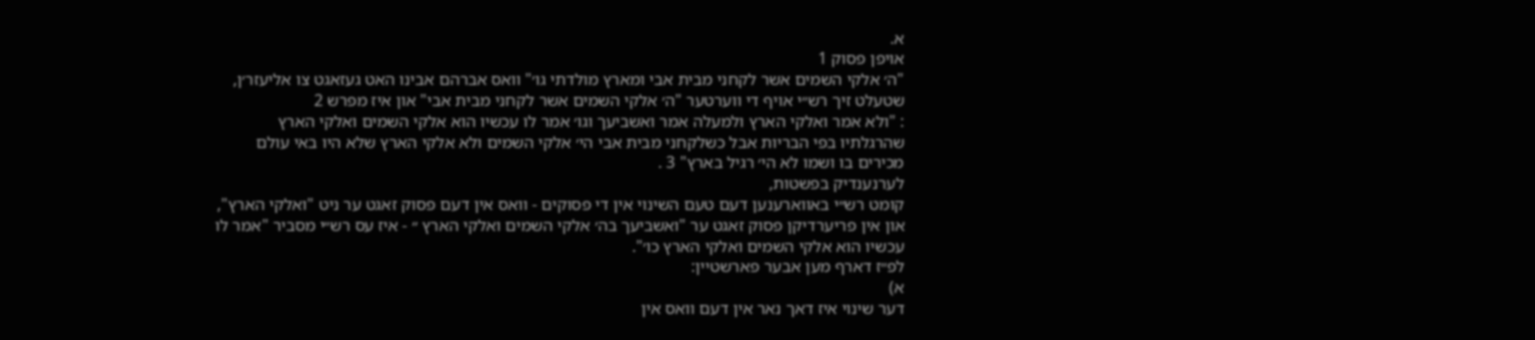א.
אויפן פסוק 1
"ה׳ אלקי השמים אשר לקחני מבית אבי ומארץ מולדתי גו׳" וואס אברהם אבינו האט געזאגט צו אליעזר׳ן,
שטעלט זיך רש״י אויף די ווערטער "ה׳ אלקי השמים אשר לקחני מבית אבי" און איז מפרש 2
: "ולא אמר ואלקי הארץ ולמעלה אמר ואשביעך וגו׳ אמר לו עכשיו הוא אלקי השמים ואלקי הארץ שהרגלתיו בפי הבריות אבל כשלקחני מבית אבי הי׳ אלקי השמים ולא אלקי הארץ שלא היו באי עולם מכירים בו ושמו לא הי׳ רגיל בארץ" 3 .
לערנענדיק בפשטות,
קומט רש״י באווארענען דעם טעם השינוי אין די פסוקים - וואס אין דעם פסוק זאגט ער ניט "ואלקי הארץ",
און אין פריערדיקן פסוק זאגט ער "ואשביעך בה׳ אלקי השמים ואלקי הארץ ״ - איז עס רש״י מסביר "אמר לו עכשיו הוא אלקי השמים ואלקי הארץ כו׳".
לפ״ז דארף מען אבער פארשטיין:
א)
דער שינוי איז דאך נאר אין דעם וואס אין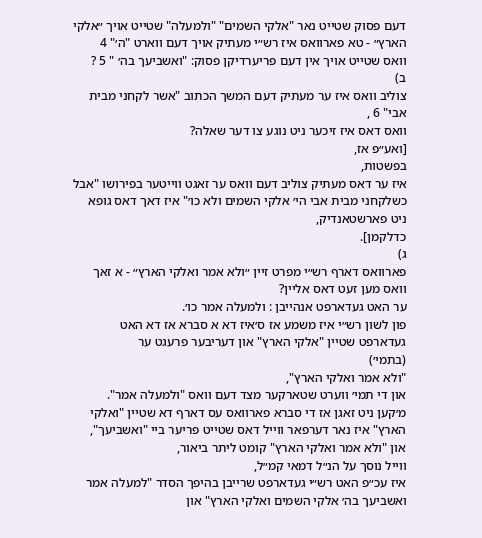דעם פסוק שטייט נאר "אלקי השמים" "ולמעלה" שטייט אויך ״אלקי הארץ״ - טא פארוואס איז רש״י מעתיק אויך דעם ווארט "ה׳" 4
וואס שטייט אויך אין דעם פריערדיקן פסוק: "ואשביעך בה׳ " 5 ?
ב)
צוליב וואס איז ער מעתיק דעם המשך הכתוב "אשר לקחני מבית אבי" 6 ,
וואס דאס איז זיכער ניט נוגע צו דער שאלה?
[ואע״פ אז,
בפשטות,
איז ער דאס מעתיק צוליב דעם וואס ער זאגט ווייטער בפירושו "אבל כשלקחני מבית אבי הי׳ אלקי השמים ולא כו׳" איז דאך דאס גופא ניט פארשטאנדיק,
כדלקמן].
ג)
פארוואס דארף רש״י מפרט זיין ״ולא אמר ואלקי הארץ״ - א זאך וואס מען זעט דאס אליין?
ער האט געדארפט אנהייבן : ולמעלה אמר כו׳.
פון לשון רש״י איז משמע אז ס׳איז דא א סברא אז דא האט געדארפט שטיין "אלקי הארץ" און דעריבער פרעגט ער
(בתמי׳)
"ולא אמר ואלקי הארץ",
און די תמי׳ ווערט שטארקער מצד דעם וואס "ולמעלה אמר".
מ׳קען ניט זאגן אז די סברא פארוואס עס דארף דא שטיין "ואלקי הארץ" איז נאר דערפאר ווייל דאס שטייט פריער ביי "ואשביעך",
און "ולא אמר ואלקי הארץ" קומט ליתר ביאור,
ווייל נוסך על הנ״ל דמאי קמ״ל,
איז עכ״פ האט רש״י געדארפט שרייבן בהיפך הסדר "למעלה אמר ואשביעך בה׳ אלקי השמים ואלקי הארץ" און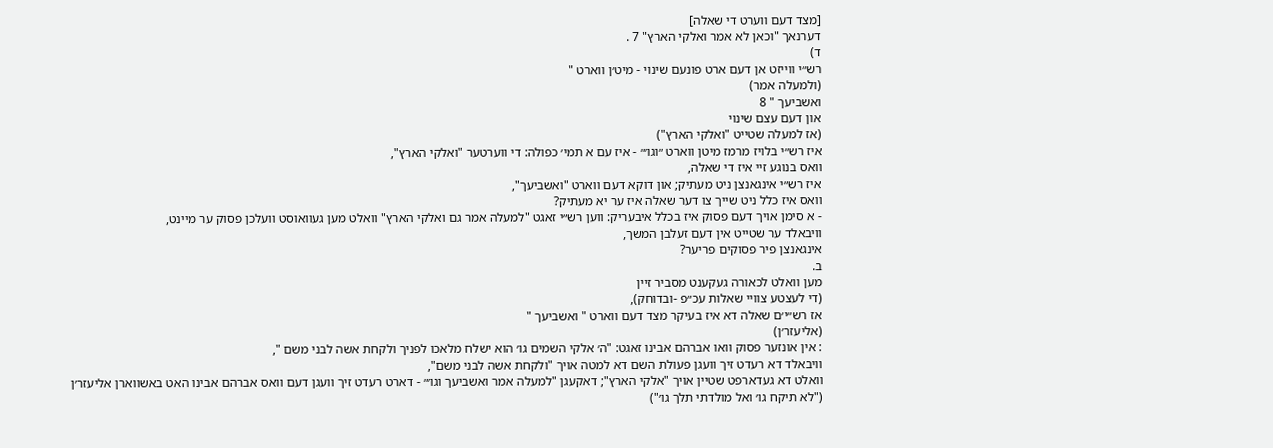[מצד דעם ווערט די שאלה]
דערנאך "וכאן לא אמר ואלקי הארץ" 7 .
ד)
רש״י ווייזט אן דעם ארט פונעם שינוי - מיט׳ן ווארט "
(ולמעלה אמר)
ואשביעך " 8
און דעם עצם שינוי
(אז למעלה שטייט "ואלקי הארץ")
איז רש״י בלויז מרמז מיטן ווארט ״וגו׳״ - איז עם א תמי׳ כפולה: די ווערטער "ואלקי הארץ",
וואס בנוגע זיי איז די שאלה,
איז רש״י אינגאנצן ניט מעתיק; און דוקא דעם ווארט "ואשביעך",
וואס איז כלל ניט שייך צו דער שאלה איז ער יא מעתיק?
- א סימן אויך דעם פסוק איז בכלל איבעריק: ווען רש״י זאגט "למעלה אמר גם ואלקי הארץ" וואלט מען געוואוסט וועלכן פסוק ער מיינט,
וויבאלד ער שטייט אין דעם זעלבן המשך,
אינגאנצן פיר פסוקים פריער?
ב.
מען וואלט לכאורה געקענט מסביר זיין
(די לעצטע צוויי שאלות עכ״פ -ובדוחק),
אז רש״י׳ם שאלה דא איז בעיקר מצד דעם ווארט " ואשביעך "
(אליעזר׳ן)
: אין אונזער פסוק וואו אברהם אבינו זאגט: "ה׳ אלקי השמים גו׳ הוא ישלח מלאכו לפניך ולקחת אשה לבני משם ",
וויבאלד דא רעדט זיך וועגן פעולת השם דא למטה אויך "ולקחת אשה לבני משם",
וואלט דא געדארפט שטיין אויך "אלקי הארץ"; דאקעגן "למעלה אמר ואשביעך וגו׳״ - דארט רעדט זיך וועגן דעם וואס אברהם אבינו האט באשווארן אליעזר׳ן
("לא תיקח גו׳ ואל מולדתי תלך גו׳")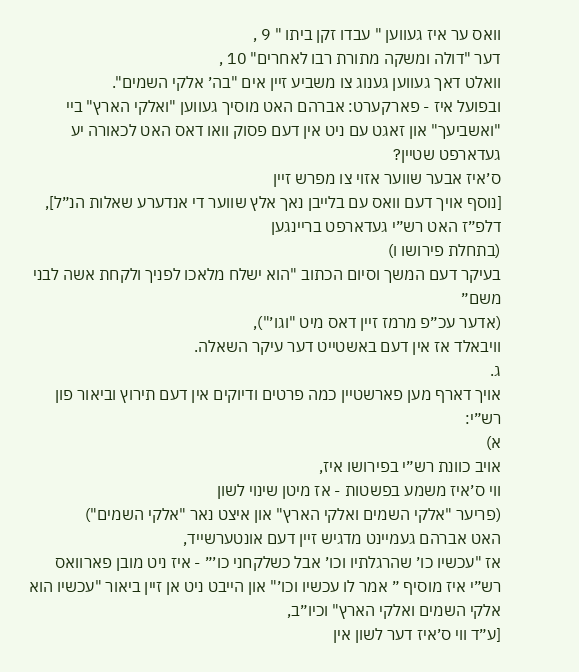וואס ער איז געווען " עבדו זקן ביתו " 9 ,
דער "דולה ומשקה מתורת רבו לאחרים" 10 ,
וואלט דאך געווען גענוג צו משביע זיין אים "בה׳ אלקי השמים".
ובפועל איז - פארקערט: אברהם האט מוסיך געווען "ואלקי הארץ" ביי "ואשביעך" און זאגט עם ניט אין דעם פסוק וואו דאס האט לכאורה יע געדארפט שטיין?
ס׳איז אבער שווער אזוי צו מפרש זיין
[נוסף אויך דעם וואס עם בלייבן נאך אלץ שווער די אנדערע שאלות הנ״ל],
דלפ״ז האט רש״י געדארפט בריינגען
(בתחלת פירושו ו)
בעיקר דעם המשך וסיום הכתוב "הוא ישלח מלאכו לפניך ולקחת אשה לבני משם״
(אדער עכ״פ מרמז זיין דאס מיט "וגו׳"),
וויבאלד אז אין דעם באשטייט דער עיקר השאלה.
ג.
אויך דארף מען פארשטיין כמה פרטים ודיוקים אין דעם תירוץ וביאור פון רש״י:
א)
אויב כוונת רש״י בפירושו איז,
ווי ס׳איז משמע בפשטות - אז מיטן שינוי לשון
(פריער "אלקי השמים ואלקי הארץ" און איצט נאר "אלקי השמים")
האט אברהם געמיינט מדגיש זיין דעם אונטערשייד,
אז "עכשיו כו׳ שהרגלתיו וכו׳ אבל כשלקחני כו׳״ - איז ניט מובן פארוואס רש״י איז מוסיף ״ אמר לו עכשיו וכו׳" און הייבט ניט אן זיין ביאור "עכשיו הוא אלקי השמים ואלקי הארץ" וכיו״ב,
[ע״ד ווי ס׳איז דער לשון אין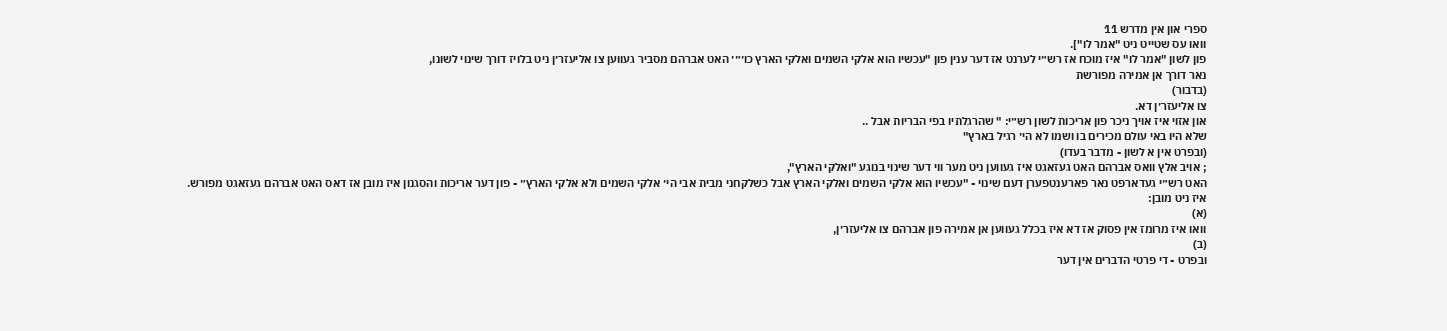ספרי און אין מדרש 11
וואו עס שטייט ניט "אמר לו"].
פון לשון "אמר לו" איז מוכח אז רש״י לערנט אז דער ענין פון "עכשיו הוא אלקי השמים ואלקי הארץ כו׳״׳ האט אברהם מסביר געווען צו אליעזר׳ן ניט בלויז דורך שינוי לשונו,
נאר דורך אן אמירה מפורשת
(בדבור)
צו אליעזר׳ן דא.
און אזוי איז אויך ניכר פון אריכות לשון רש״י: " שהרגלתיו בפי הבריות אבל ..
שלא היו באי עולם מכירים בו ושמו לא הי׳ רגיל בארץ"
(ובפרט אין א לשון - מדבר בעדו)
; אויב אלץ וואס אברהם האט געזאגט איז געווען ניט מער ווי דער שינוי בנוגע "ואלקי הארץ",
האט רש״י געדארפט נאר פארענטפערן דעם שינוי - "עכשיו הוא אלקי השמים ואלקי הארץ אבל כשלקחני מבית אבי הי׳ אלקי השמים ולא אלקי הארץ״ - פון דער אריכות והסגנון איז מובן אז דאס האט אברהם געזאגט מפורש.
איז ניט מובן:
(א)
וואו איז מרומז אין פסוק אז דא איז בכלל געווען אן אמירה פון אברהם צו אליעזר׳ן,
(ב)
ובפרט - די פרטי הדברים אין דער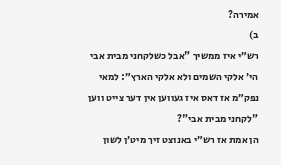אמירה?
ב)
רש״י איז ממשיך "אבל כשלקחני מבית אבי הי׳ אלקי השמים ולא אלקי הארץ״: למאי נפק״מ אז דאס איז געווען אין דער צייט ווען "לקחני מבית אבי"?
הן אמת אז רש״י באנוצט זיך מיט׳ן לשון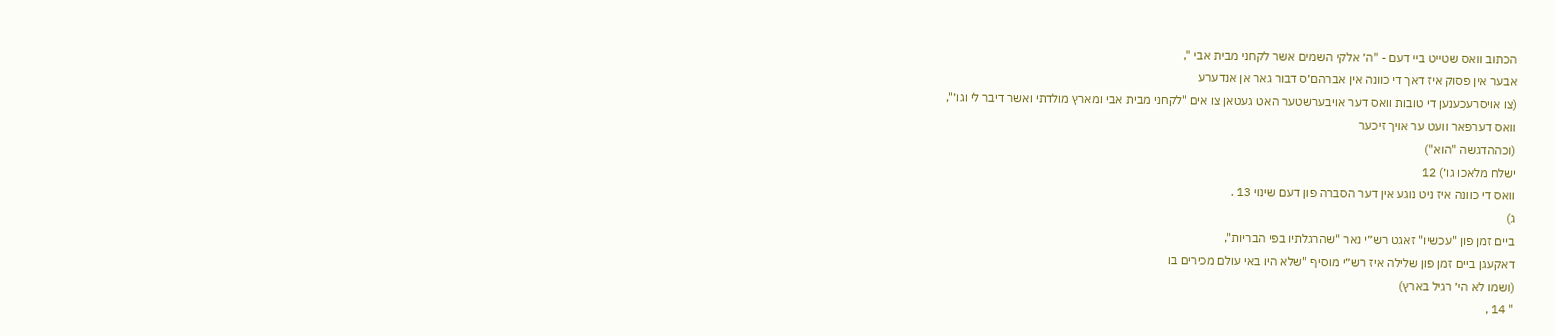הכתוב וואס שטייט ביי דעם - "ה׳ אלקי השמים אשר לקחני מבית אבי ",
אבער אין פסוק איז דאך די כוונה אין אברהם׳ס דבור גאר אן אנדערע
(צו אויסרעכענען די טובות וואס דער אויבערשטער האט געטאן צו אים "לקחני מבית אבי ומארץ מולדתי ואשר דיבר לי וגו׳",
וואס דערפאר וועט ער אויך זיכער
(וכההדגשה "הוא")
ישלח מלאכו גו׳) 12
וואס די כוונה איז ניט נוגע אין דער הסברה פון דעם שינוי 13 .
ג)
ביים זמן פון "עכשיו" זאגט רש״י נאר "שהרגלתיו בפי הבריות",
דאקעגן ביים זמן פון שלילה איז רש״י מוסיף "שלא היו באי עולם מכירים בו
(ושמו לא הי׳ רגיל בארץ)
" 14 ,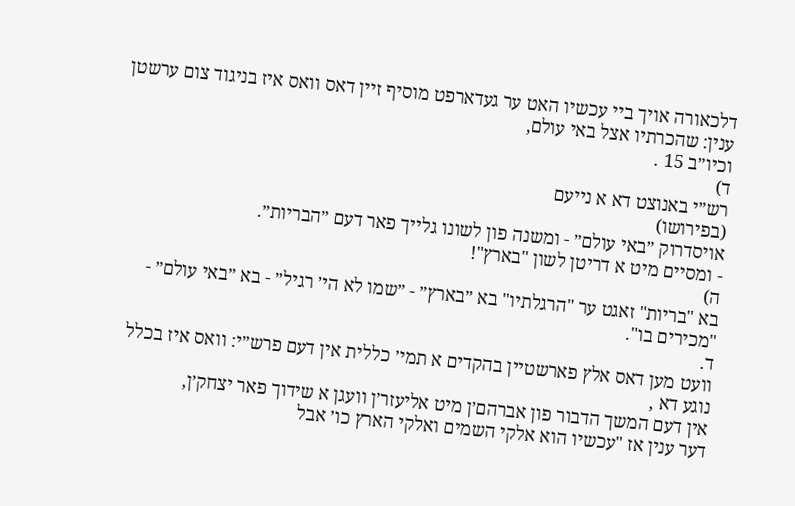דלכאורה אויך ביי עכשיו האט ער געדארפט מוסיף זיין דאס וואס איז בניגוד צום ערשטן ענין: שהכרתיו אצל באי עולם,
וכיו״ב 15 .
ד)
רש״י באנוצט דא א נייעם
(בפירושו)
אויסדרוק ״באי עולם״ - ומשנה פון לשונו גלייך פאר דעם ״הבריות״.
- ומסיים מיט א דריטן לשון "בארץ"!
ה)
בא "בריות" זאגט ער "הרגלתיו" בא ״בארץ״ - ״שמו לא הי׳ רגיל״ - בא ״באי עולם״ - "מכירים בו".
ד.
וועט מען דאס אלץ פארשטיין בהקדים א תמי׳ כללית אין דעם פרש״י: וואס איז בכלל נוגע דא ,
אין דעם המשך הדבור פון אברהם׳ן מיט אליעזר׳ן וועגן א שידוך פאר יצחק׳ן,
דער ענין אז "עכשיו הוא אלקי השמים ואלקי הארץ כו׳ אבל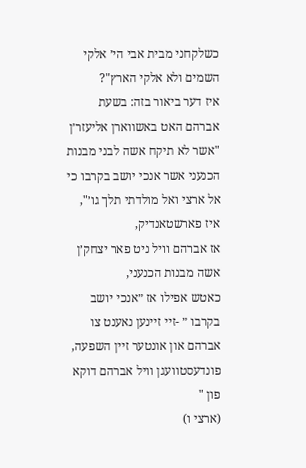כשלקחני מבית אבי הי׳ אלקי השמים ולא אלקי הארץ"?
איז דער ביאור בזה: בשעת אברהם האט באשווארן אליעזר׳ן "אשר לא תיקח אשה לבני מבנות הכנעני אשר אנכי יושב בקרבו כי אל ארצי ואל מולדתי תלך גו׳",
איז פארשטאנדיק,
אז אברהם וויל ניט פאר יצחק׳ן אשה מבנות הכנעני,
כאטש אפילו אז ״אנכי יושב בקרבו ״ -זיי זיינען נאענט צו אברהם און אונטער זיין השפעה,
פונדעסטוועגן וויל אברהם דוקא פון "
(ארצי ו)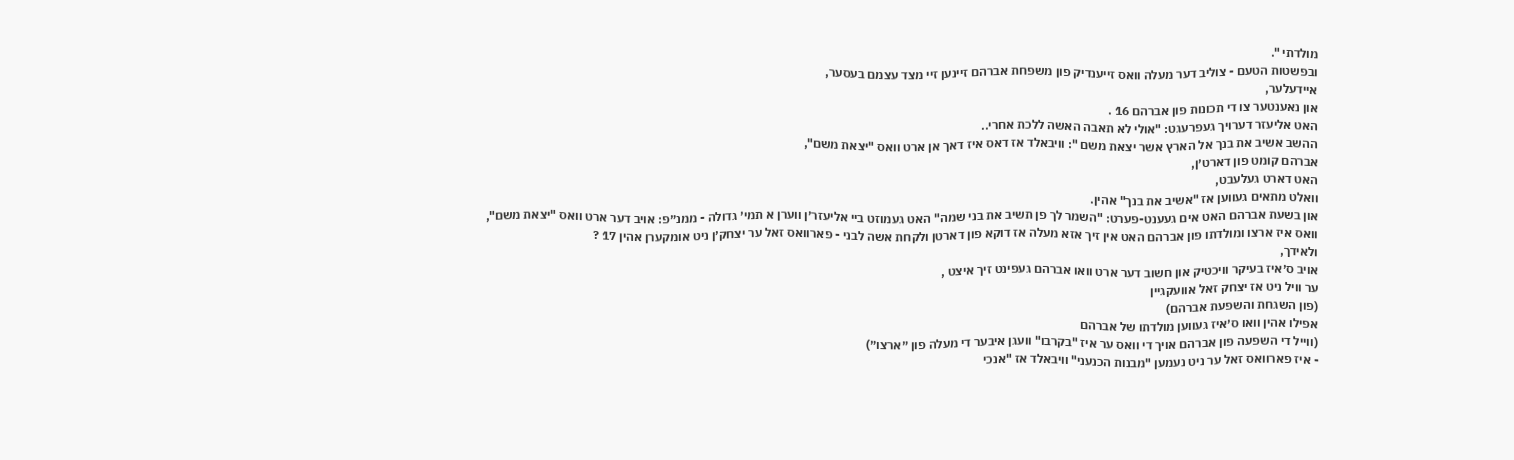מולדתי ".
ובפשטות הטעם - צוליב דער מעלה וואס זייענדיק פון משפחת אברהם זיינען זיי מצד עצמם בעסער,
איידעלער,
און נאענטער צו די תכונות פון אברהם 16 .
האט אליעזר דערויך געפרעגט: "אולי לא תאבה האשה ללכת אחרי..
ההשב אשיב את בנך אל הארץ אשר יצאת משם ": וויבאלד אז דאס איז דאך אן ארט וואס "יצאת משם",
אברהם קומט פון דארט׳ן,
האט דארט געלעבט,
וואלט מתאים געווען אז "אשיב את בנך" אהין.
און בשעת אברהם האט אים געענט-פערט: "השמר לך פן תשיב את בני שמה" האט געמוזט ביי אליעזר׳ן ווערן א תמי׳ גדולה - ממנ״פ: אויב דער ארט וואס "יצאת משם",
וואס איז ארצו ומולדתו פון אברהם האט אין זיך אזא מעלה אז דוקא פון דארטן ולקחת אשה לבני - פארוואס זאל ער יצחק׳ן ניט אומקערן אהין 17 ?
ולאידך,
אויב ס׳איז בעיקר וויכטיק און חשוב דער ארט וואו אברהם געפינט זיך איצט ,
ער וויל ניט אז יצחק זאל אוועקגיין
(פון השגחת והשפעת אברהם)
אפילו אהין וואו ס׳איז געווען מולדתו של אברהם
(ווייל די השפעה פון אברהם אויך די וואס ער איז "בקרבו" וועגן איבער די מעלה פון ״ארצו״)
- איז פארוואס זאל ער ניט נעמען "מבנות הכנעני" וויבאלד אז "אנכי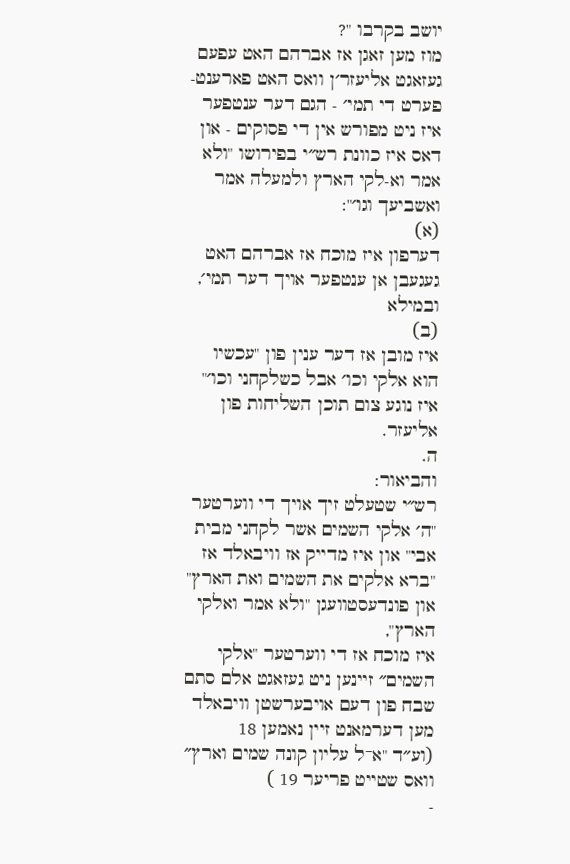יושב בקרבו "?
מוז מען זאגן אז אברהם האט עפעם געזאגט אליעזר׳ן וואס האט פארענט-פערט די תמי׳ - הגם דער ענטפער איז ניט מפורש אין די פסוקים - און דאס איז כוונת רש״י בפירושו "ולא אמר וא-לקי הארץ ולמעלה אמר ואשביעך וגו׳":
(א)
דערפון איז מוכח אז אברהם האט געגעבן אן ענטפער אויך דער תמי׳,
ובמילא
(ב)
איז מובן אז דער ענין פון "עכשיו הוא אלקי וכו׳ אבל כשלקחני וכו׳" איז נוגע צום תוכן השליחות פון אליעזר.
ה.
והביאור:
רש״י שטעלט זיך אויך די ווערטער "ה׳ אלקי השמים אשר לקחני מבית אבי" און איז מדייק אז וויבאלד אז "ברא אלקים את השמים ואת הארץ" און פונדעסטוועגן "ולא אמר ואלקי הארץ",
איז מוכח אז די ווערטער "אלקי השמים״ זיינען ניט געזאגט אלם סתם שבח פון דעם אויבערשטן וויבאלד מען דערמאנט זיין נאמען 18
(וע״ד "א־ל עליון קונה שמים וארץ״ וואס שטייט פריער 19 )
-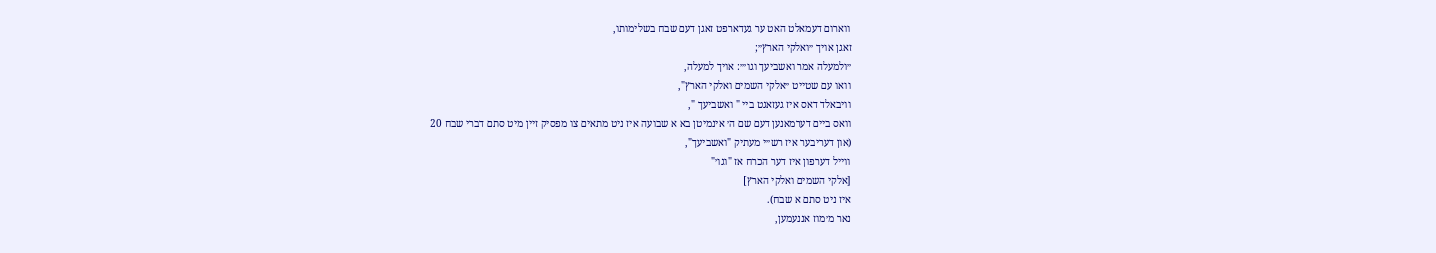ווארום דעמאלט האט ער געדארפט זאגן דעם שבח בשלימותו,
זאגן אויך ״ואלקי הארץ״;
״ולמעלה אמר ואשביעך וגו׳״: אויך למעלה,
וואו עם שטייט ״אלקי השמים ואלקי הארץ",
וויבאלד דאס איז געזאגט ביי " ואשביעך ",
וואס ביים דערמאנען דעם שם ה׳ אינמיטן בא א שבועה איז ניט מתאים צו מפסיק זיין מיט סתם דברי שבח 20
(און דעריבער איז רש״י מעתיק "ואשביעך",
ווייל דערפון איז דער הכרח אז "וגו׳"
[אלקי השמים ואלקי הארץ]
איז ניט סתם א שבח).
נאר מ׳מוז אננעמען,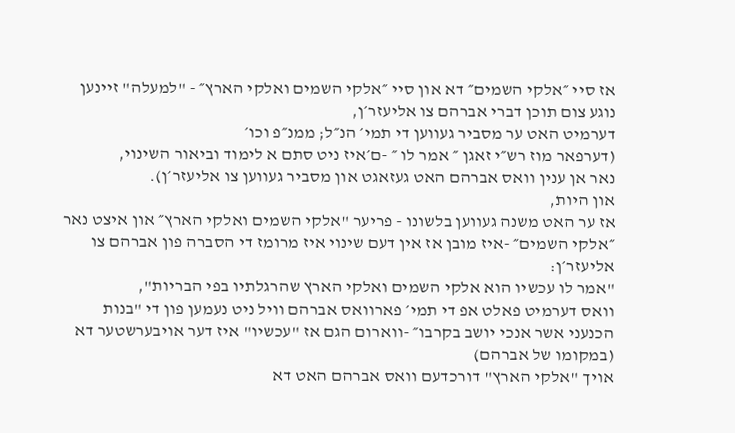אז סיי ״אלקי השמים״ דא און סיי ״אלקי השמים ואלקי הארץ״ - "למעלה" זיינען נוגע צום תוכן דברי אברהם צו אליעזר׳ן,
דערמיט האט ער מסביר געווען די תמי׳ הנ״ל; ממנ״פ וכו׳
(דערפאר מוז רש״י זאגן ״ אמר לו ״ -ם׳איז ניט סתם א לימוד וביאור השינוי,
נאר אן ענין וואס אברהם האט געזאגט און מסביר געווען צו אליעזר׳ן).
און היות,
אז ער האט משנה געווען בלשונו - פריער "אלקי השמים ואלקי הארץ״ און איצט נאר ״אלקי השמים״ -איז מובן אז אין דעם שינוי איז מרומז די הסברה פון אברהם צו אליעזר׳ן:
"אמר לו עכשיו הוא אלקי השמים ואלקי הארץ שהרגלתיו בפי הבריות",
וואס דערמיט פאלט אפ די תמי׳ פארוואס אברהם וויל ניט נעמען פון די "בנות הכנעני אשר אנכי יושב בקרבו״ -ווארום הגם אז "עכשיו" איז דער אויבערשטער דא
(במקומו של אברהם)
אויך "אלקי הארץ" דורכדעם וואס אברהם האט דא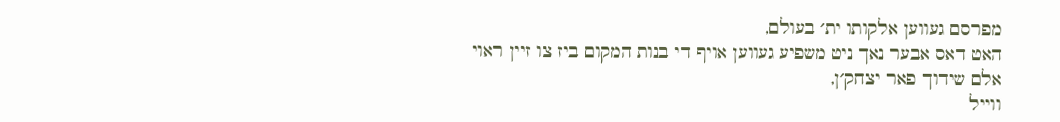מפרסם געווען אלקותו ית׳ בעולם,
האט דאס אבער נאך ניט משפיע געווען אויף די בנות המקום ביז צו זיין ראוי אלם שידוך פאר יצחק׳ן,
ווייל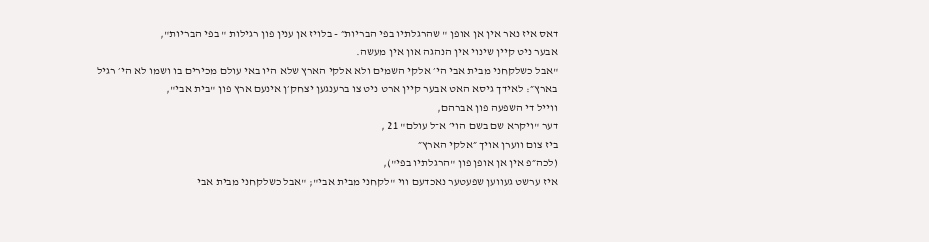דאס איז נאר אין אן אופן " שהרגלתיו בפי הבריות״ - בלויז אן ענין פון רגילות " בפי הבריות",
אבער ניט קיין שינוי אין הנהגה און אין מעשה.
"אבל כשלקחני מבית אבי הי׳ אלקי השמים ולא אלקי הארץ שלא היו באי עולם מכירים בו ושמו לא הי׳ רגיל בארץ״: לאידך גיסא האט אבער קיין ארט ניט צו ברענגען יצחק׳ן אינעם ארץ פון "בית אבי",
ווייל די השפעה פון אברהם,
דער "ויקרא שם בשם הוי׳ א־ל עולם" 21 ,
ביז צום ווערן אויך ״אלקי הארץ״
(לכה״פ אין אן אופן פון "הרגלתיו בפי"),
איז ערשט געווען שפעטער נאכדעם ווי "לקחני מבית אבי"; "אבל כשלקחני מבית אבי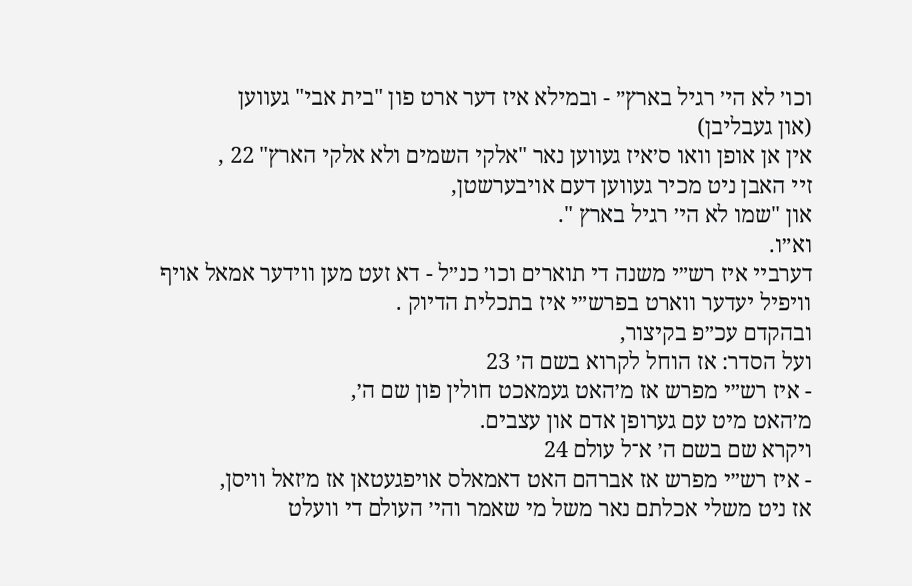וכו׳ לא הי׳ רגיל בארץ״ - ובמילא איז דער ארט פון "בית אבי" געווען
(און געבליבן)
אין אן אופן וואו ס׳איז געווען נאר "אלקי השמים ולא אלקי הארץ" 22 ,
זיי האבן ניט מכיר געווען דעם אויבערשטן,
און "שמו לא הי׳ רגיל בארץ ".
וא״ו.
דערביי איז רש״י משנה די תוארים וכו׳ כנ״ל - דא זעט מען ווידער אמאל אויף וויפיל יעדער ווארט בפרש״י איז בתכלית הדיוק .
ובהקדם עכ״פ בקיצור,
ועל הסדר: אז הוחל לקרוא בשם ה׳ 23
- איז רש״י מפרש אז מ׳האט געמאכט חולין פון שם ה׳,
מ׳האט מיט עם גערופן אדם און עצבים.
ויקרא שם בשם ה׳ א־ל עולם 24
- איז רש״י מפרש אז אברהם האט דאמאלס אויפגעטאן אז מ׳זאל וויסן,
אז ניט משלי אכלתם נאר משל מי שאמר והי׳ העולם די וועלט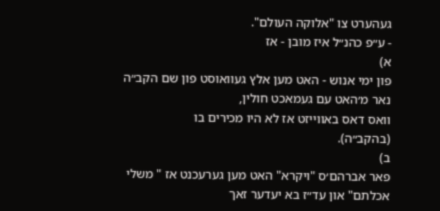געהערט צו "אלוקה העולם".
- ע״פ כהנ״ל איז מובן - אז
א)
פון ימי אנוש - האט מען אלץ געוואוסט פון שם הקב״ה נאר מ׳האט עם געמאכט חולין,
וואס דאס באווייזט אז לא היו מכירים בו
(בהקב״ה).
ב)
פאר אברהם׳ס "ויקרא" האט מען גערעכנט אז " משלי אכלתם" און עד״ז בא יעדער זאך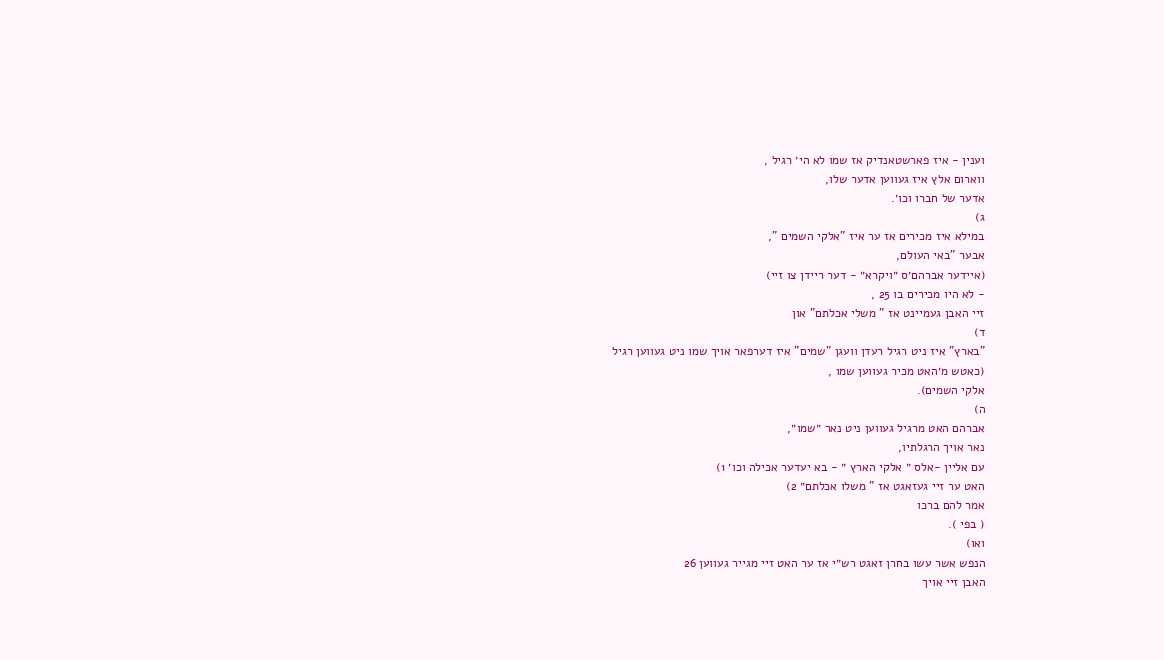וענין - איז פארשטאנדיק אז שמו לא הי׳ רגיל ,
ווארום אלץ איז געווען אדער שלו,
אדער של חברו וכו׳.
ג)
במילא איז מכירים אז ער איז "אלקי השמים ",
אבער "באי העולם,
(איידער אברהם׳ס ״ויקרא״ - דער ריידן צו זיי)
- לא היו מכירים בו 25 ,
זיי האבן געמיינט אז " משלי אכלתם" און
ד)
"בארץ" איז ניט רגיל רעדן וועגן "שמים" איז דערפאר אויך שמו ניט געווען רגיל
(כאטש מ׳האט מכיר געווען שמו ,
אלקי השמים).
ה)
אברהם האט מרגיל געווען ניט נאר ״שמו״,
נאר אויך הרגלתיו,
עם אליין -אלס ״ אלקי הארץ ״ - בא יעדער אכילה וכו׳ 1)
האט ער זיי געזאגט אז " משלו אכלתם״ 2)
אמר להם ברכו
( בפי ).
ואו)
הנפש אשר עשו בחרן זאגט רש״י אז ער האט זיי מגייר געווען 26
האבן זיי אויך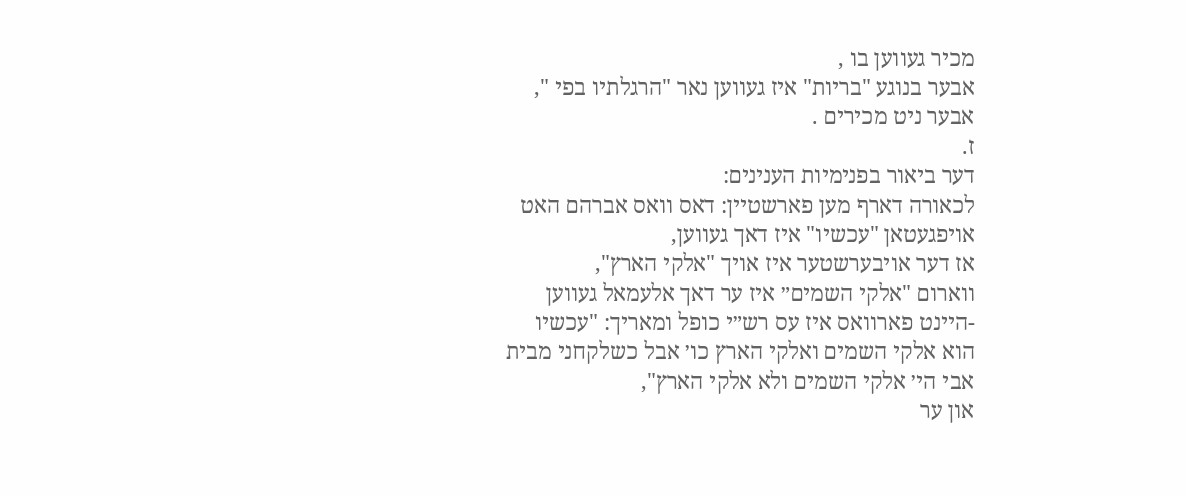מכיר געווען בו ,
אבער בנוגע "בריות" איז געווען נאר "הרגלתיו בפי ",
אבער ניט מכירים .
ז.
דער ביאור בפנימיות הענינים:
לכאורה דארף מען פארשטיין: דאס וואס אברהם האט אויפגעטאן "עכשיו" איז דאך געווען,
אז דער אויבערשטער איז אויך "אלקי הארץ",
ווארום "אלקי השמים״ איז ער דאך אלעמאל געווען -היינט פארוואס איז עס רש״י כופל ומאריך: "עכשיו הוא אלקי השמים ואלקי הארץ כו׳ אבל כשלקחני מבית אבי הי׳ אלקי השמים ולא אלקי הארץ",
און ער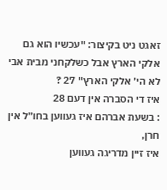זאגט ניט בקיצור: "עכשיו הוא גם אלקי הארץ אבל כשלקחני מבית אבי לא הי׳ אלקי הארץ" 27 ?
איז די הסברה אין דעם 28
: בשעת אברהם איז געווען בחו״ל אין חרן,
איז זיין מדריגה געווען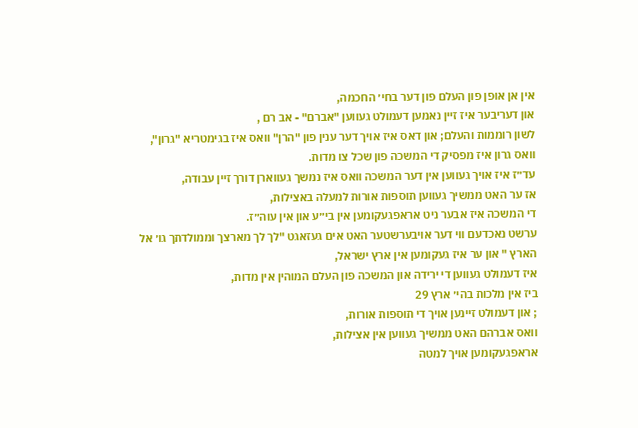אין אן אופן פון העלם פון דער בחי׳ החכמה,
און דעריבער איז זיין נאמען דעמולט געווען "אברם" - אב רם ,
לשון רוממות והעלם; און דאס איז אויך דער ענין פון "הרן" וואס איז בגימטריא "גרון",
וואס גרון איז מפסיק די המשכה פון שכל צו מדות.
עד״ז איז אויך געווען אין דער המשכה וואס איז נמשך געווארן דורך זיין עבודה,
אז ער האט ממשיך געווען תוספות אורות למעלה באצילות,
די המשכה איז אבער ניט אראפגעקומען אין בי״ע און אין עוה״ז.
ערשט נאכדעם ווי דער אויבערשטער האט אים געזאגט "לך לך מארצך וממולדתך גו׳ אל הארץ " און ער איז געקומען אין ארץ ישראל,
איז דעמולט געווען די ירידה און המשכה פון העלם המוהין אין מדות,
ביז אין מלכות בהי׳ ארץ 29
; און דעמולט זיינען אויך די תוספות אורות,
וואס אברהם האט ממשיך געווען אין אצילות,
אראפגעקומען אויך למטה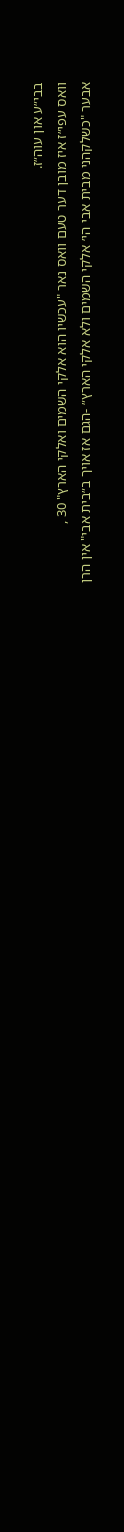בבי״ע און עוה״ז.
וואס עפי״ז איז מובן דער טעם וואס נאר "עכשיו הוא אלקי השמים ואלקי הארץ" 30 ,
אבער "כשלקהני מבית אבי הי׳ אלקי השמים ולא אלקי הארץ״ -הגם אז אויך ב״בית אבי" אין הרן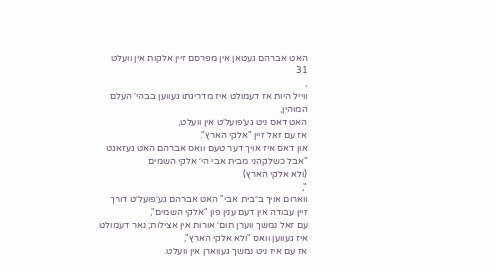האט אברהם געטאן אין מפרסם זיין אלקות אין וועלט 31
,
ווייל היות אז דעמולט איז מדריגתו געווען בבהי׳ העלם המוהין,
האט דאס ניט גע׳פועל׳ט אין וועלט,
אז עם זאל זיין "אלקי הארץ".
און דאס איז אויך דער טעם וואס אברהם האט געזאגט "אבל כשלקהני מבית אבי הי׳ אלקי השמים
(ולא אלקי הארץ)
",
ווארום אויך ב״בית אבי" האט אברהם גע׳פועל׳ט דורך זיין עבודה אין דעם ענין פון "אלקי השמים",
עם זאל נמשך ווערן תום׳ אורות אין אצילות; נאר דעמולט איז געווען וואס "ולא אלקי הארץ",
אז עם איז ניט נמשך געווארן אין וועלט.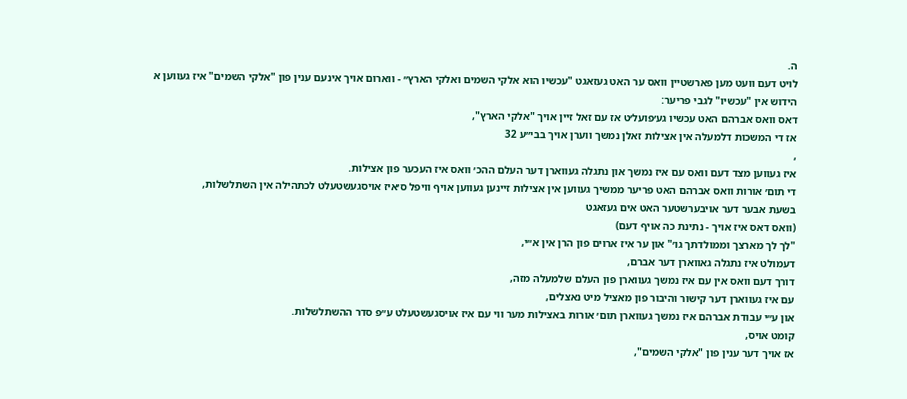ה.
לויט דעם וועט מען פארשטיין וואס ער האט געזאגט "עכשיו הוא אלקי השמים ואלקי הארץ״ - ווארום אויך אינעם ענין פון "אלקי השמים" איז געווען א הידוש אין "עכשיו" לגבי פריער:
דאס וואס אברהם האט עכשיו גע׳פועל׳ט אז עם זאל זיין אויך "אלקי הארץ",
אז די המשכות דלמעלה אין אצילות זאלן נמשך ווערן אויך בבי״ע 32
,
איז געווען מצד דעם וואס עם איז נמשך און נתגלה געווארן דער העלם ההכ׳ וואס איז העכער פון אצילות.
די תום׳ אורות וואס אברהם האט פריער ממשיך געווען אין אצילות זיינען געווען אויף וויפל ס׳איז אויסגעשטעלט לכתהילה אין השתלשלות,
בשעת אבער דער אויבערשטער האט אים געזאגט
(וואס דאס איז אויך - נתינת כה אויף דעם)
"לך לך מארצך וממולדתך גו׳" און ער איז ארוים פון הרן אין א״י,
דעמולט איז נתגלה גאווארן דער אברם,
דורך דעם וואס אין עם איז נמשך געווארן פון העלם שלמעלה מזה,
עם איז געווארן דער קישור והיבור פון מאציל מיט נאצלים,
און ע״י עבודת אברהם איז נמשך געווארן תום׳ אורות באצילות מער ווי עם איז אויסגעשטעלט ע״פ סדר ההשתלשלות.
קומט אויס,
אז אויך דער ענין פון "אלקי השמים",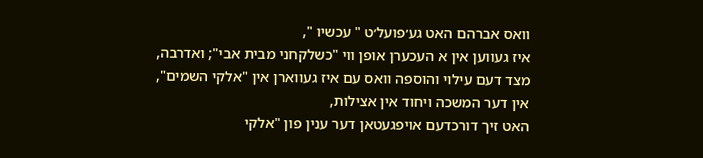וואס אברהם האט גע׳פועל׳ט " עכשיו ",
איז געווען אין א העכערן אופן ווי "כשלקחני מבית אבי"; ואדרבה,
מצד דעם עילוי והוספה וואס עם איז געווארן אין "אלקי השמים",
אין דער המשכה ויחוד אין אצילות,
האט זיך דורכדעם אויפגעטאן דער ענין פון "אלקי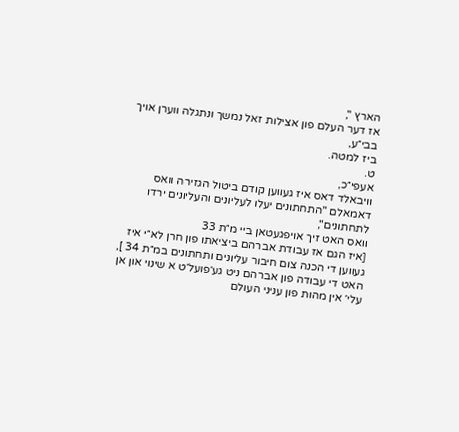הארץ ",
אז דער העלם פון אצילות זאל נמשך ונתגלה ווערן אויך בבי״ע,
ביז למטה.
ט.
אעפי״כ,
וויבאלד דאס איז געווען קודם ביטול הגזירה וואס דאמאלם "התחתונים יעלו לעליונים והעליונים ירדו לתחתונים",
וואס האט זיך אויפגעטאן ביי מ״ת 33
[איז הגם אז עבודת אברהם ביציאתו פון חרן לא״י איז געווען די הכנה צום חיבור עליונים ותחתונים במ״ת 34 ],
האט די עבודה פון אברהם ניט גע׳פועל׳ט א שינוי און אן עלי׳ אין מהות פון עניני העולם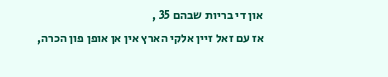און די בריות שבהם 35 ,
אז עם זאל זיין אלקי הארץ אין אן אופן פון הכרה,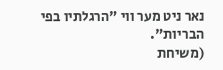נאר ניט מער ווי "הרגלתיו בפי הבריות".
(משיחת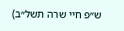ש״פ חיי שרה תשל״ב)